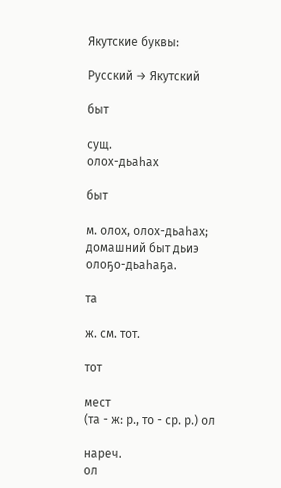Якутские буквы:

Русский → Якутский

быт

сущ.
олох-дьаһах

быт

м. олох, олох-дьаһах; домашний быт дьиэ олоҕо-дьаһаҕа.

та

ж. см. тот.

тот

мест
(та - ж: р., то - ср. р.) ол

нареч.
ол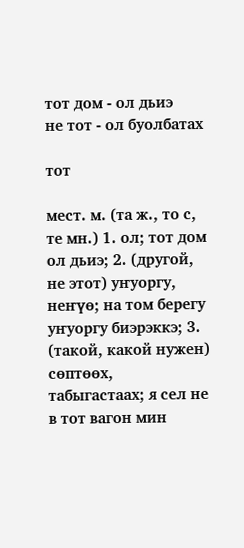тот дом - ол дьиэ
не тот - ол буолбатах

тот

мест. м. (та ж., то с, те мн.) 1. ол; тот дом ол дьиэ; 2. (другой, не этот) уҥуоргу, неҥүө; на том берегу уҥуоргу биэрэккэ; 3. (такой, какой нужен) сөптөөх, табыгастаах; я сел не в тот вагон мин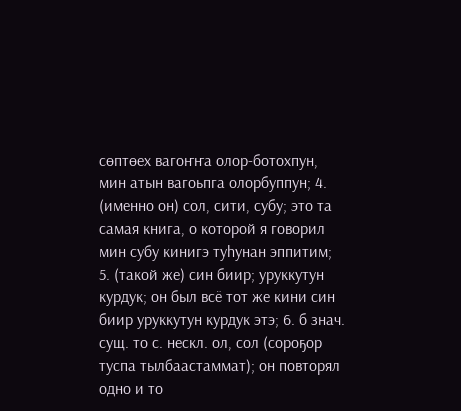сөптөех вагоҥҥа олор-ботохпун, мин атын вагоьпга олорбуппун; 4. (именно он) сол, сити, субу; это та самая книга, о которой я говорил мин субу кинигэ туһунан эппитим; 5. (такой же) син биир; уруккутун курдук; он был всё тот же кини син биир уруккутун курдук этэ; 6. б знач. сущ. то с. нескл. ол, сол (сороҕор туспа тылбаастаммат); он повторял одно и то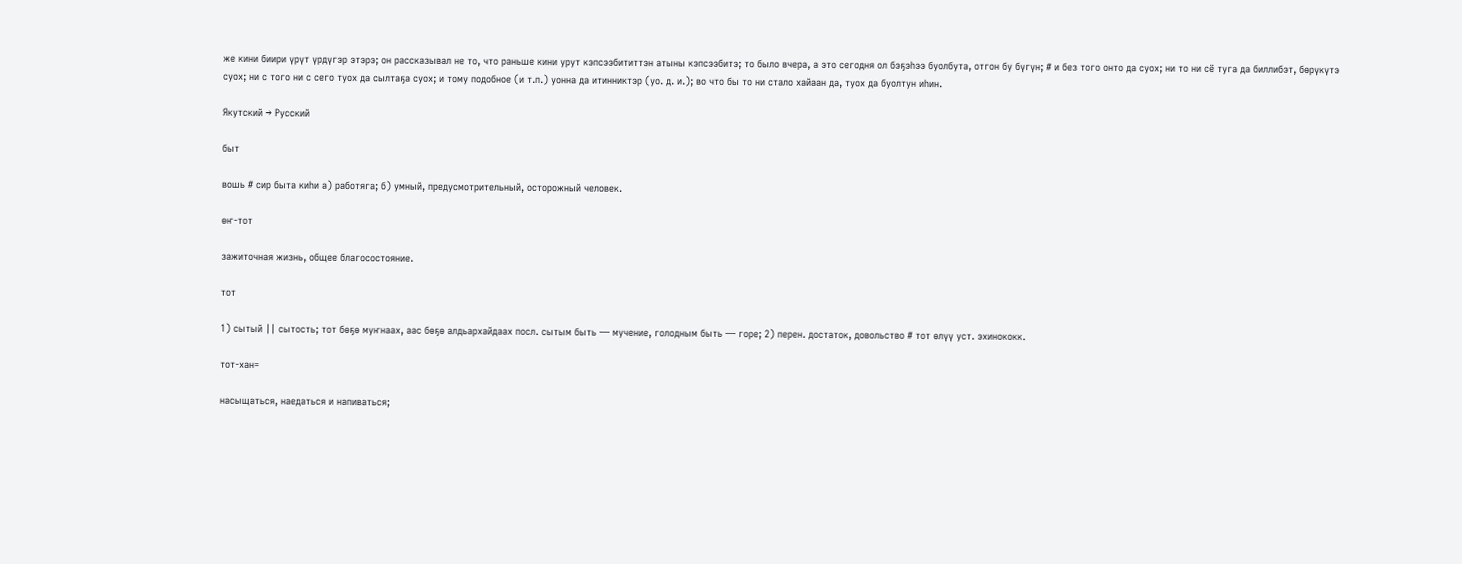же кини биири үрүт үрдүгэр этэрэ; он рассказывал не то, что раньше кини урут кэпсээбититтэн атыны кэпсээбитэ; то было вчера, а это сегодня ол бэҕэһээ буолбута, отгон бу бүгүн; # и без того онто да суох; ни то ни сё туга да биллибэт, бөрүкүтэ суох; ни с того ни с сего туох да сылтаҕа суох; и тому подобное (и т.п.) уонна да итинниктэр (уо. д. и.); во что бы то ни стало хайаан да, туох да буолтун иһин.

Якутский → Русский

быт

вошь # сир быта киһи а) работяга; б) умный, предусмотрительный, осторожный человек.

өҥ-тот

зажиточная жизнь, общее благосостояние.

тот

1) сытый || сытость; тот бөҕө муҥнаах, аас бөҕө алдьархайдаах посл. сытым быть — мучение, голодным быть — горе; 2) перен. достаток, довольство # тот өлүү уст. эхинококк.

тот-хан=

насыщаться, наедаться и напиваться;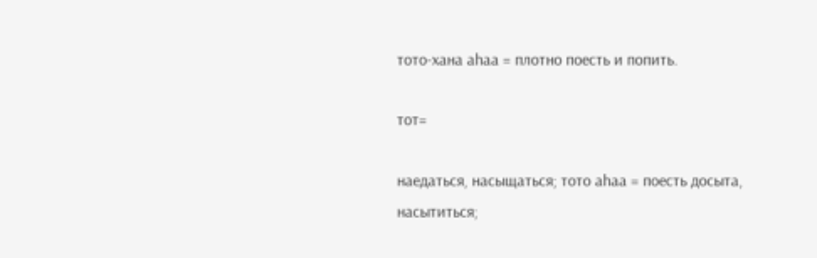тото-хана аһаа = плотно поесть и попить.

тот=

наедаться, насыщаться; тото аһаа = поесть досыта, насытиться;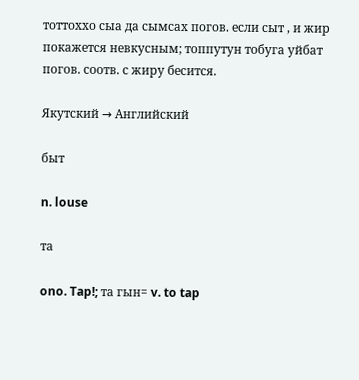тоттоххо сыа да сымсах погов. если сыт , и жир покажется невкусным; топпутун тобуга уйбат погов. соотв. с жиру бесится.

Якутский → Английский

быт

n. louse

та

ono. Tap!; та гын= v. to tap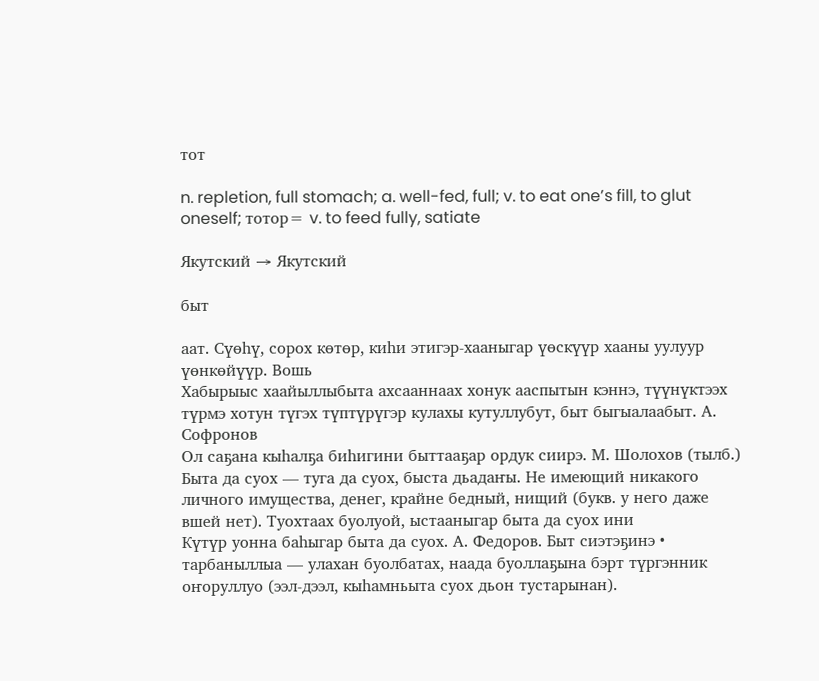тот

n. repletion, full stomach; a. well-fed, full; v. to eat one’s fill, to glut oneself; тотор= v. to feed fully, satiate

Якутский → Якутский

быт

аат. Сүөһү, сорох көтөр, киһи этигэр-хааныгар үөскүүр хааны уулуур үөнкөйүүр. Вошь
Хабырыыс хаайыллыбыта ахсааннаах хонук ааспытын кэннэ, түүнүктээх түрмэ хотун түгэх түптүрүгэр кулахы кутуллубут, быт быгыалаабыт. А. Софронов
Ол саҕана кыһалҕа биһигини быттааҕар ордук сиирэ. М. Шолохов (тылб.)
Быта да суох — туга да суох, быста дьадаҥы. Не имеющий никакого личного имущества, денег, крайне бедный, нищий (букв. у него даже вшей нет). Туохтаах буолуой, ыстааныгар быта да суох ини
Күтүр уонна баһыгар быта да суох. А. Федоров. Быт сиэтэҕинэ • тарбаныллыа — улахан буолбатах, наада буоллаҕына бэрт түргэнник оҥоруллуо (ээл-дээл, кыһамньыта суох дьон тустарынан).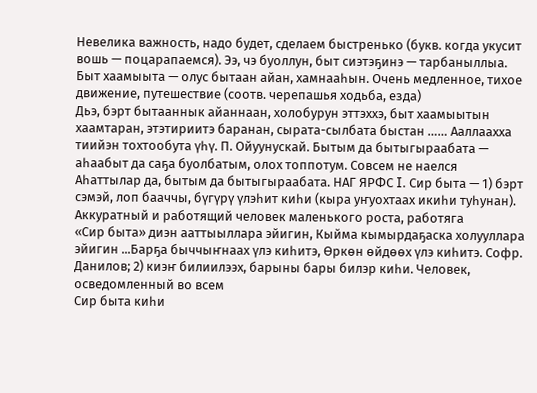Невелика важность, надо будет, сделаем быстренько (букв. когда укусит вошь — поцарапаемся). Ээ, чэ буоллун, быт сиэтэҕинэ — тарбаныллыа. Быт хаамыыта — олус бытаан айан, хамнааһын. Очень медленное, тихое движение, путешествие (соотв. черепашья ходьба, езда)
Дьэ, бэрт бытааннык айаннаан, холобурун эттэххэ, быт хаамыытын хаамтаран, этэтириитэ баранан, сырата-сылбата быстан …… Ааллаахха тиийэн тохтообута үһү. П. Ойуунускай. Бытым да бытыгыраабата — аһаабыт да саҕа буолбатым, олох топпотум. Совсем не наелся
Аһаттылар да, бытым да бытыгыраабата. НАГ ЯРФС I. Сир быта — 1) бэрт сэмэй, лоп бааччы, бүгүрү үлэһит киһи (кыра уҥуохтаах икиһи туһунан). Аккуратный и работящий человек маленького роста, работяга
«Сир быта» диэн ааттыыллара эйигин, Кыйма кымырдаҕаска холууллара эйигин ...Барҕа быччыҥнаах үлэ киһитэ, Өркөн өйдөөх үлэ киһитэ. Софр. Данилов; 2) киэҥ билиилээх, барыны бары билэр киһи. Человек, осведомленный во всем
Сир быта киһи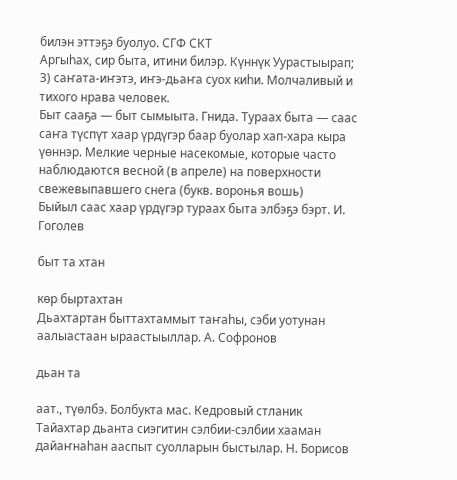билэн эттэҕэ буолуо. СГФ СКТ
Аргыһах, сир быта, итини билэр. Күннүк Уурастыырап; 3) саҥата-иҥэтэ, иҥэ-дьаҥа суох киһи. Молчаливый и тихого нрава человек.
Быт сааҕа — быт сымыыта. Гнида. Тураах быта — саас саҥа түспүт хаар үрдүгэр баар буолар хап-хара кыра үөннэр. Мелкие черные насекомые, которые часто наблюдаются весной (в апреле) на поверхности свежевыпавшего снега (букв. воронья вошь)
Быйыл саас хаар үрдүгэр тураах быта элбэҕэ бэрт. И. Гоголев

быт та хтан

көр быртахтан
Дьахтартан быттахтаммыт таҥаһы, сэби уотунан аалыастаан ыраастыыллар. А. Софронов

дьан та

аат., түөлбэ. Болбукта мас. Кедровый стланик
Тайахтар дьанта сиэгитин сэлбии-сэлбии хааман дайаҥнаһан ааспыт суолларын быстылар. Н. Борисов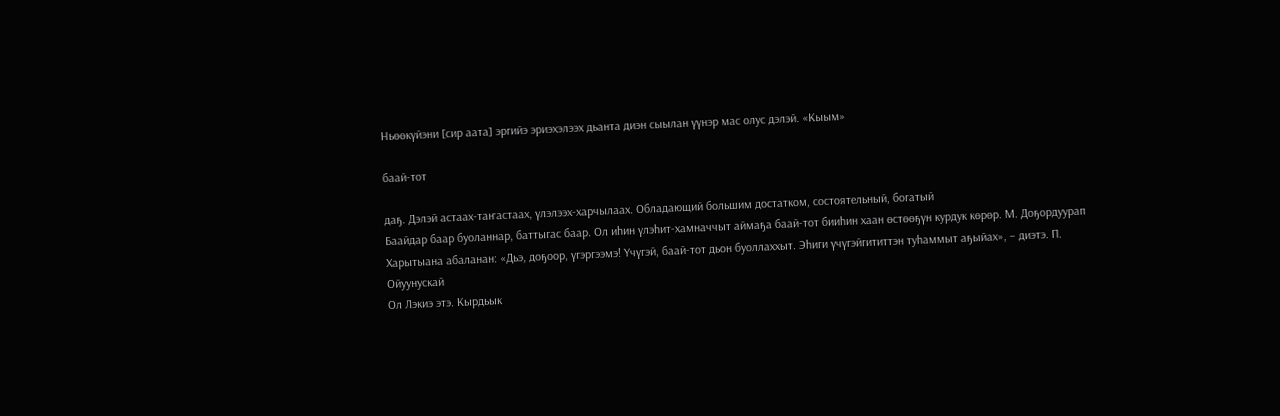Ньөөкүйэни [сир аата] эргийэ эриэхэлээх дьанта диэн сыылан үүнэр мас олус дэлэй. «Кыым»

баай-тот

даҕ. Дэлэй астаах-таҥастаах, үлэлээх-харчылаах. Обладающий большим достатком, состоятельный, богатый
Баайдар баар буоланнар, баттыгас баар. Ол иһин үлэһит-хамначчыт аймаҕа баай-тот бииһин хаан өстөөҕүн курдук көрөр. М. Доҕордуурап
Харытыана абаланан: «Дьэ, доҕоор, үгэргээмэ! Үчүгэй, баай-тот дьон буоллаххыт. Эһиги үчүгэйгититтэн туһаммыт аҕыйах», – диэтэ. П. Ойуунускай
Ол Лэкиэ этэ. Кырдьык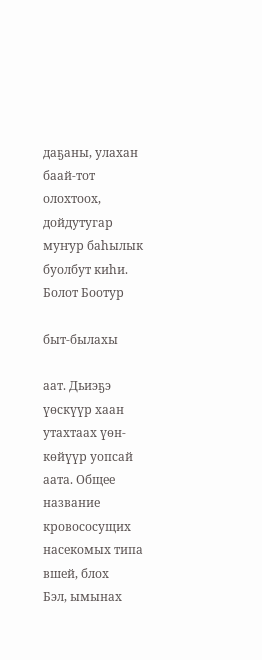даҕаны, улахан баай-тот олохтоох, дойдутугар муҥур баһылык буолбут киһи. Болот Боотур

быт-былахы

аат. Дьиэҕэ үөскүүр хаан утахтаах үөн-көйүүр уопсай аата. Общее название кровососущих насекомых типа вшей, блох
Бэл, ымынах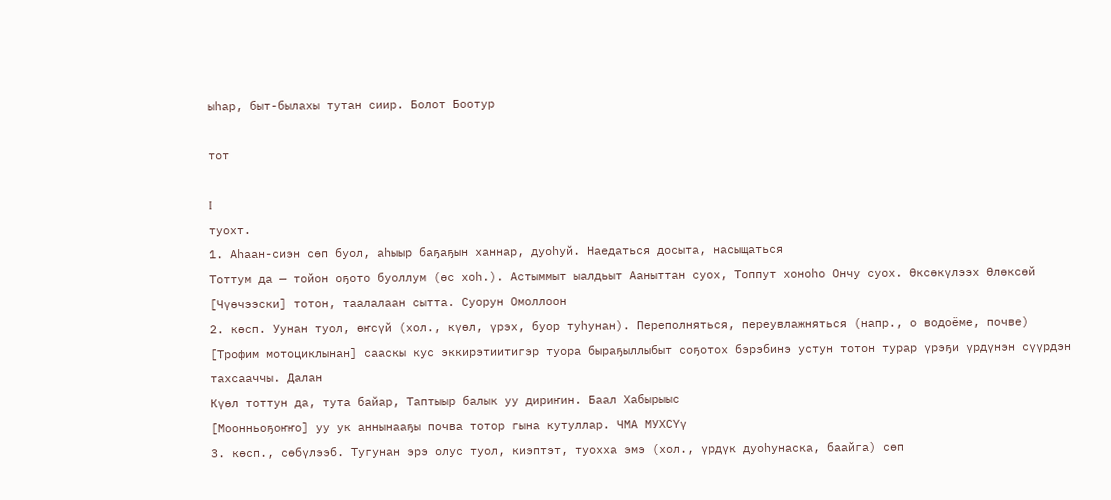ыһар, быт-былахы тутан сиир. Болот Боотур

тот

I
туохт.
1. Аһаан-сиэн сөп буол, аһыыр баҕаҕын ханнар, дуоһуй. Наедаться досыта, насыщаться
Тоттум да — тойон оҕото буоллум (өс хоһ.). Астыммыт ыалдьыт Ааныттан суох, Топпут хоноһо Ончу суох. Өксөкүлээх Өлөксөй
[Чүөчээски] тотон, таалалаан сытта. Суорун Омоллоон
2. көсп. Уунан туол, өҥсүй (хол., күөл, үрэх, буор туһунан). Переполняться, переувлажняться (напр., о водоёме, почве)
[Трофим мотоциклынан] сааскы кус эккирэтиитигэр туора быраҕыллыбыт соҕотох бэрэбинэ устун тотон турар үрэҕи үрдүнэн сүүрдэн тахсааччы. Далан
Күөл тоттун да, тута байар, Таптыыр балык уу дириҥин. Баал Хабырыыс
[Моонньоҕоҥҥо] уу ук аннынааҕы почва тотор гына кутуллар. ЧМА МУХСҮү
3. көсп., сөбүлээб. Тугунан эрэ олус туол, киэптэт, туохха эмэ (хол., үрдүк дуоһунаска, баайга) сөп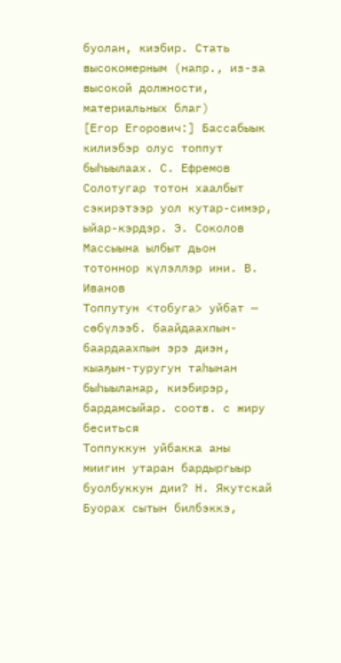буолан, киэбир. Стать высокомерным (напр., из-за высокой должности, материальных благ)
[Егор Егорович:] Бассабыык килиэбэр олус топпут быһыылаах. С. Ефремов
Солотугар тотон хаалбыт сэкирэтээр уол кутар-симэр, ыйар-кэрдэр. Э. Соколов
Массыына ылбыт дьон тотоннор күлэллэр ини. В. Иванов
Топпутун <тобуга> уйбат — сөбүлээб. баайдаахпын-баардаахпын эрэ диэн, кыаҕын-туругун таһынан быһыыланар, киэбирэр, бардамсыйар. соотв. с жиру беситься
Топпуккун уйбакка аны миигин утаран бардыргыыр буолбуккун дии? Н. Якутскай
Буорах сытын билбэккэ,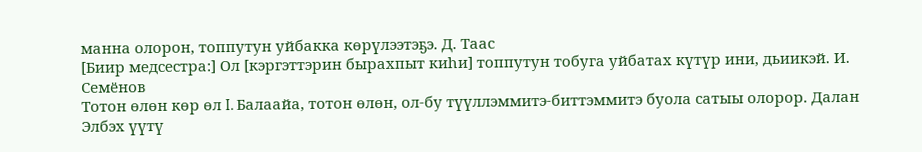манна олорон, топпутун уйбакка көрүлээтэҕэ. Д. Таас
[Биир медсестра:] Ол [кэргэттэрин бырахпыт киһи] топпутун тобуга уйбатах күтүр ини, дьиикэй. И. Семёнов
Тотон өлөн көр өл I. Балаайа, тотон өлөн, ол-бу түүллэммитэ-биттэммитэ буола сатыы олорор. Далан
Элбэх үүтү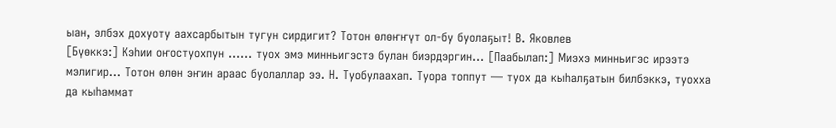ыан, элбэх дохуоту аахсарбытын тугун сирдигит? Тотон өлөҥҥүт ол-бу буолаҕыт! В. Яковлев
[Бүөккэ:] Кэһии оҥостуохпун …… туох эмэ минньигэстэ булан биэрдэргин… [Паабылап:] Миэхэ минньигэс ирээтэ мэлигир… Тотон өлөн эҥин араас буолаллар ээ. Н. Туобулаахап. Туора топпут — туох да кыһалҕатын билбэккэ, туохха да кыһаммат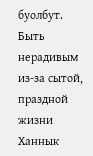буолбут. Быть нерадивым из-за сытой, праздной жизни
Ханнык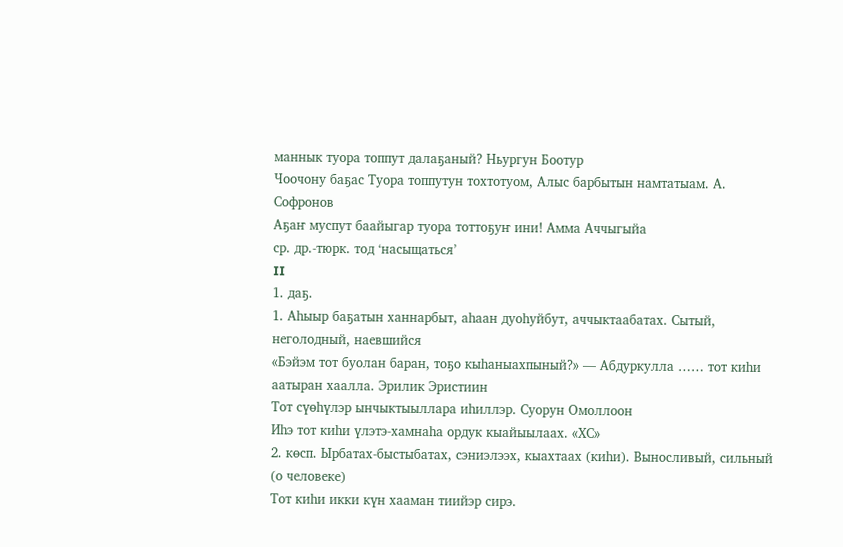маннык туора топпут далаҕаный? Ньургун Боотур
Чоочону баҕас Туора топпутун тохтотуом, Алыс барбытын намтатыам. А. Софронов
Аҕаҥ муспут баайыгар туора тоттоҕуҥ ини! Амма Аччыгыйа
ср. др.-тюрк. тод ‘насыщаться’
II
1. даҕ.
1. Аһыыр баҕатын ханнарбыт, аһаан дуоһуйбут, аччыктаабатах. Сытый, неголодный, наевшийся
«Бэйэм тот буолан баран, тоҕо кыһаныахпыный?» — Абдуркулла …… тот киһи аатыран хаалла. Эрилик Эристиин
Тот сүөһүлэр ынчыктыыллара иһиллэр. Суорун Омоллоон
Иһэ тот киһи үлэтэ-хамнаһа ордук кыайыылаах. «ХС»
2. көсп. Ырбатах-быстыбатах, сэниэлээх, кыахтаах (киһи). Выносливый, сильный (о человеке)
Тот киһи икки күн хааман тиийэр сирэ.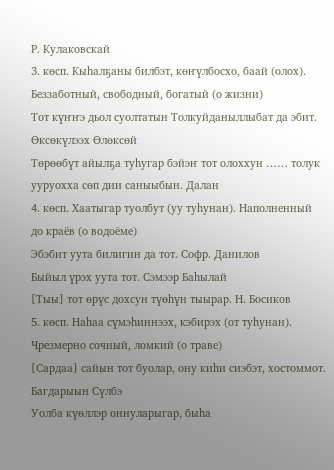Р. Кулаковскай
3. көсп. Кыһалҕаны билбэт, көҥүлбосхо, баай (олох). Беззаботный, свободный, богатый (о жизни)
Тот күҥҥэ дьол суолтатын Толкуйданыллыбат да эбит. Өксөкүлээх Өлөксөй
Төрөөбүт айылҕа туһугар бэйэҥ тот олоххун …… толук ууруохха сөп дии саныыбын. Далан
4. көсп. Хаатыгар туолбут (уу туһунан). Наполненный до краёв (о водоёме)
Эбэбит уута билигин да тот. Софр. Данилов
Быйыл үрэх уута тот. Сэмээр Баһылай
[Тыы] тот өрүс дохсун түөһүн тыырар. Н. Босиков
5. көсп. Наһаа сүмэһиннээх, кэбирэх (от туһунан). Чрезмерно сочный, ломкий (о траве)
[Сардаа] сайын тот буолар, ону киһи сиэбэт, хостоммот. Багдарыын Сүлбэ
Уолба күөллэр оннуларыгар, быһа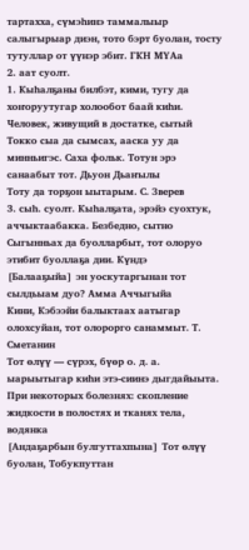тартахха, сүмэһинэ таммалыыр салыгырыар диэн, тото бэрт буолан, тосту тутуллар от үүнэр эбит. ГКН МҮАа
2. аат суолт.
1. Кыһалҕаны билбэт, кими, тугу да хоҥоруутугар холообот баай киһи. Человек, живущий в достатке, сытый
Токко сыа да сымсах, ааска уу да минньигэс. Саха фольк. Тотун эрэ санаабыт тот. Дьуон Дьаҥылы
Тоту да торҕон ыытарым. С. Зверев
3. сыһ. суолт. Кыһалҕата, эрэйэ суохтук, аччыктаабакка. Безбедно, сытно
Сыгынньах да буолларбыт, тот олоруо этибит буоллаҕа дии. Күндэ
[Балааҕыйа] эн уоскутаргынан тот сылдьыам дуо? Амма Аччыгыйа
Кини, Кэбээйи балыктаах аатыгар олохсуйан, тот олорорго санаммыт. Т. Сметанин
Тот өлүү — сүрэх, бүөр о. д. а. ыарыытыгар киһи этэ-сиинэ дыгдайыыта. При некоторых болезнях: скопление жидкости в полостях и тканях тела, водянка
[Андаҕарбын булгуттахпына] Тот өлүү буолан, Тобукпуттан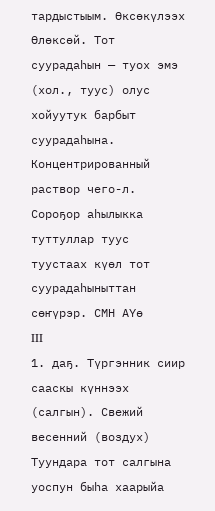тардыстыым. Өксөкүлээх Өлөксөй. Тот суурадаһын — туох эмэ (хол., туус) олус хойуутук барбыт суурадаһына. Концентрированный раствор чего-л.
Сороҕор аһылыкка туттуллар туус туустаах күөл тот суурадаһыныттан сөҥүрэр. СМН АҮө
III
1. даҕ. Түргэнник сиир сааскы күннээх (салгын). Свежий весенний (воздух)
Туундара тот салгына уоспун быһа хаарыйа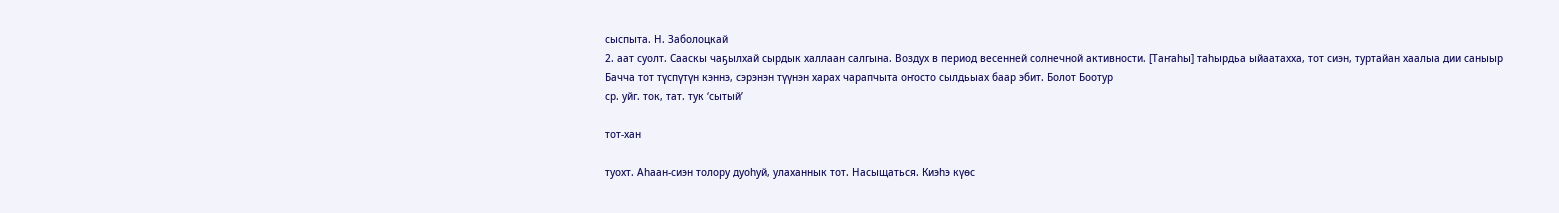сыспыта. Н. Заболоцкай
2. аат суолт. Сааскы чаҕылхай сырдык халлаан салгына. Воздух в период весенней солнечной активности. [Таҥаһы] таһырдьа ыйаатахха, тот сиэн, туртайан хаалыа дии саныыр
Бачча тот түспүтүн кэннэ, сэрэнэн түүнэн харах чарапчыта оҥосто сылдьыах баар эбит. Болот Боотур
ср. уйг. ток, тат. тук ‘сытый’

тот-хан

туохт. Аһаан-сиэн толору дуоһуй, улаханнык тот. Насыщаться. Киэһэ күөс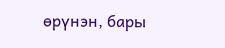өрүнэн, бары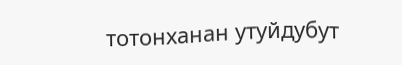тотонханан утуйдубут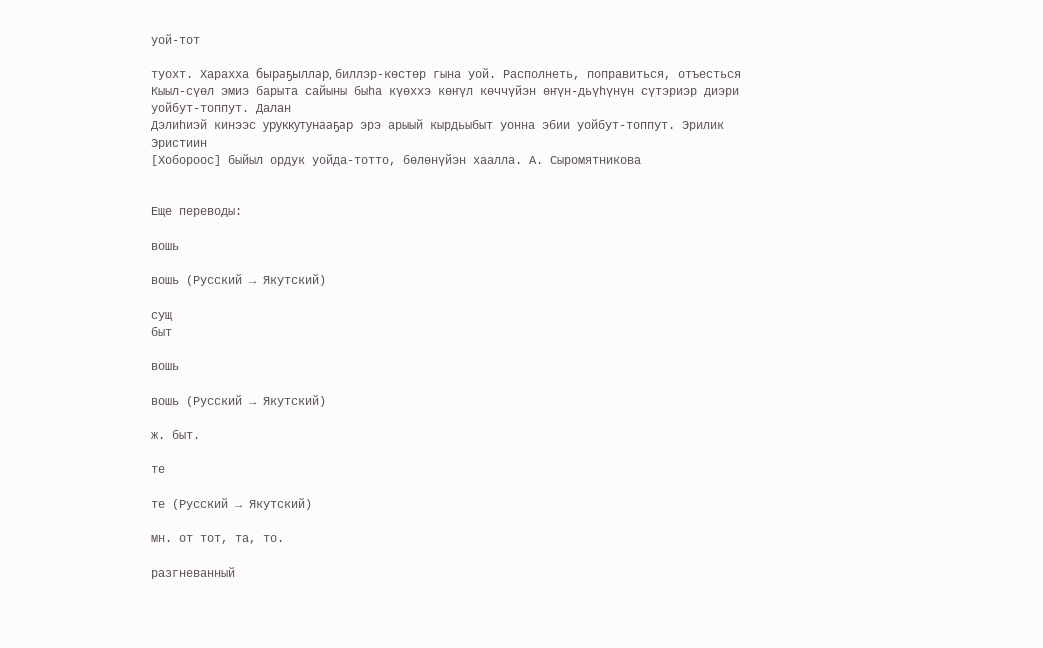уой-тот

туохт. Харахха быраҕыллар, биллэр-көстөр гына уой. Располнеть, поправиться, отъесться
Кыыл-сүөл эмиэ барыта сайыны быһа күөххэ көҥүл көччүйэн өҥүн-дьүһүнүн сүтэриэр диэри уойбут-топпут. Далан
Дэлиһиэй кинээс уруккутунааҕар эрэ арыый кырдьыбыт уонна эбии уойбут-топпут. Эрилик Эристиин
[Хобороос] быйыл ордук уойда-тотто, бөлөнүйэн хаалла. А. Сыромятникова


Еще переводы:

вошь

вошь (Русский → Якутский)

сущ
быт

вошь

вошь (Русский → Якутский)

ж. быт.

те

те (Русский → Якутский)

мн. от тот, та, то.

разгневанный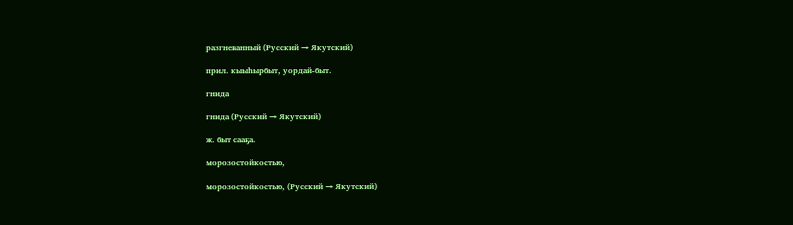разгневанный (Русский → Якутский)

прил. кыыһырбыт, уордай-быт.

гнида

гнида (Русский → Якутский)

ж. быт сааҕа.

морозостойкостью,

морозостойкостью, (Русский → Якутский)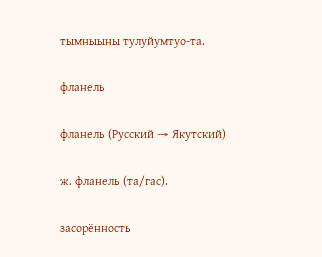тымныыны тулуйумтуо-та.

фланель

фланель (Русский → Якутский)

ж. фланель (та/гас).

засорённость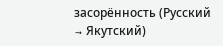засорённость (Русский → Якутский)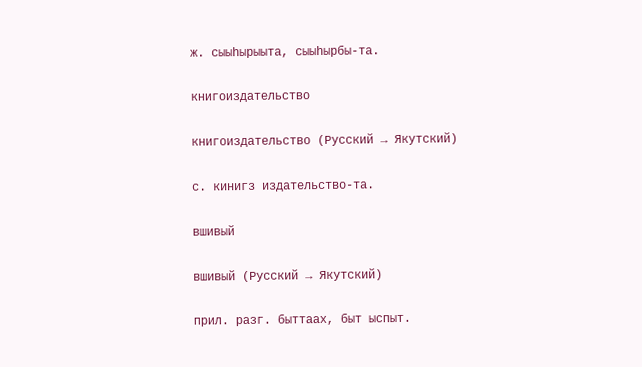ж. сыыһырыыта, сыыһырбы-та.

книгоиздательство

книгоиздательство (Русский → Якутский)

с. кинигз издательство-та.

вшивый

вшивый (Русский → Якутский)

прил. разг. быттаах, быт ыспыт.